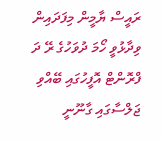ރައީސް ޔާމީން މިފަދައިން ވިދާޅުވީ ހޯމަ ދުވަހުގެ ރޭ ދަ ފްރޮންޓް އޮފީހުގައި ބޭއްވި ޖަލްސާގައި ގާނޫނީ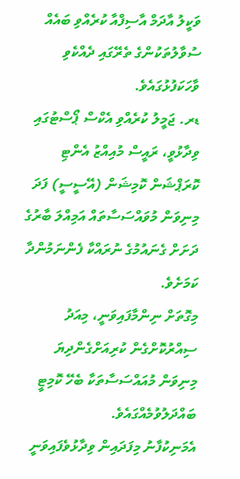ވަކީލު އާދަމް އާސިފްއާ ކުރެއްވި ބައެއް ސުވާލުތަކުންގެ ތެރޭގައި ދެއްކެވި ވާހަކަފުޅުގައެވެ.
ޑރ. ޖަމީލު ކުރެއްވި އެކްސް ޕޯސްޓުގައި ވިދާޅުވީ، ރައީސް މުއިއްޒު އެންޓި ކޮރަޕްޝަން ކޮމިޝަން (އޭސީސީ) ފަދަ މިނިވަން މުވައްސަސާތައް އަމިއްލަ ބާރުގެ ދަށަށް ގެނައުމުގެ ނުރައްކާ ފެންނަމުންދާ ކަމަށެވެ.
މިގޮތަށް ނިންމާފައިވަނީ، މިއަދު ސިއްރުކޮށްގެން ކުރިއަށްގެންދިޔަ މިނިވަން މުއައްސަސާތަކާ ބެހޭ ކޮމިޓީ ބައްދަލުވުމެއްގައެވެ.
އެމަނިކުފާނު މިފަދައިން ވިދާޅުވެފައިވަނީ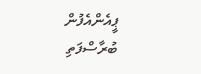ޕީއެންއެފުން ބުރާސްފަތި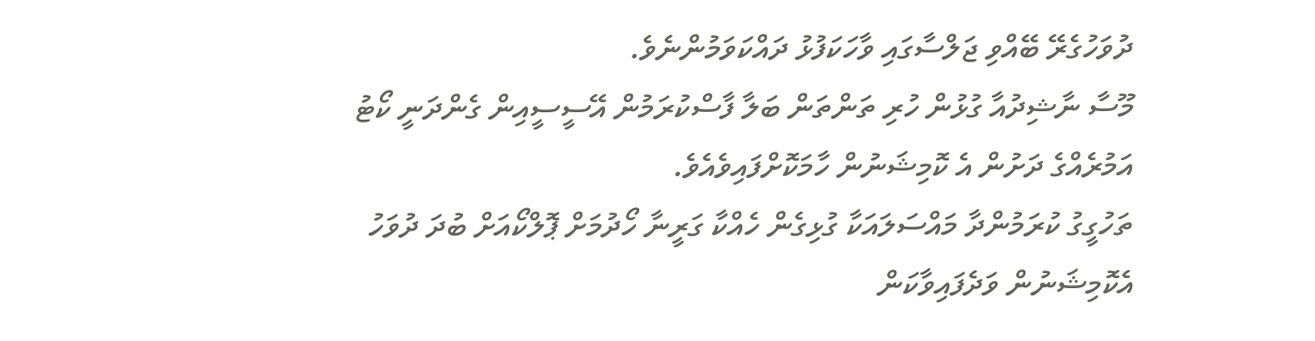ދުވަހުގެރޭ ބޭއްވި ޖަލްސާގައި ވާހަކަފުޅު ދައްކަވަމުންނެވެ.
މޫސާ ނާޝިދުއާ ގުޅުން ހުރި ތަންތަން ބަލާ ފާސްކުރަމުން އޭސީސީއިން ގެންދަނީ ކޯޓު އަމުރެއްގެ ދަށުން އެ ކޮމިޝަނުން ހާމަކޮށްފައިވެއެވެ.
ތަހުގީގު ކުރަމުންދާ މައްސަލައަކާ ގުޅިގެން ހެއްކާ ގަރީނާ ހޯދުމަށް ޕޮލްކޯއަށް ބުދަ ދުވަހު އެކޮމިޝަނުން ވަދެފައިވާކަން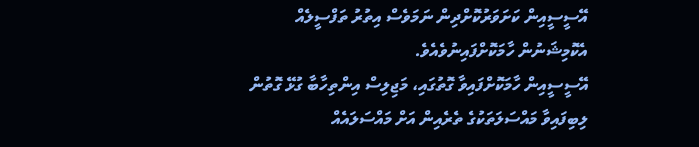އޭސީސީއިން ކަށަވަރުކޮށްދިން ނަމަވެސް އިތުރު ތަފްސީލެއް އެކޮމިޝަނުން ހާމަކޮށްފައިނުވެއެވެ.
އޭސީސީއިން ހާމަކޮށްފައިވާ ގޮތުގައި، މަޖިލިސް އިންތިހާބާ ގުޅޭ ގޮތުން ލިބިފައިވާ މައްސަލަތަކުގެ ތެރެއިން އަށް މައްސަލައެއް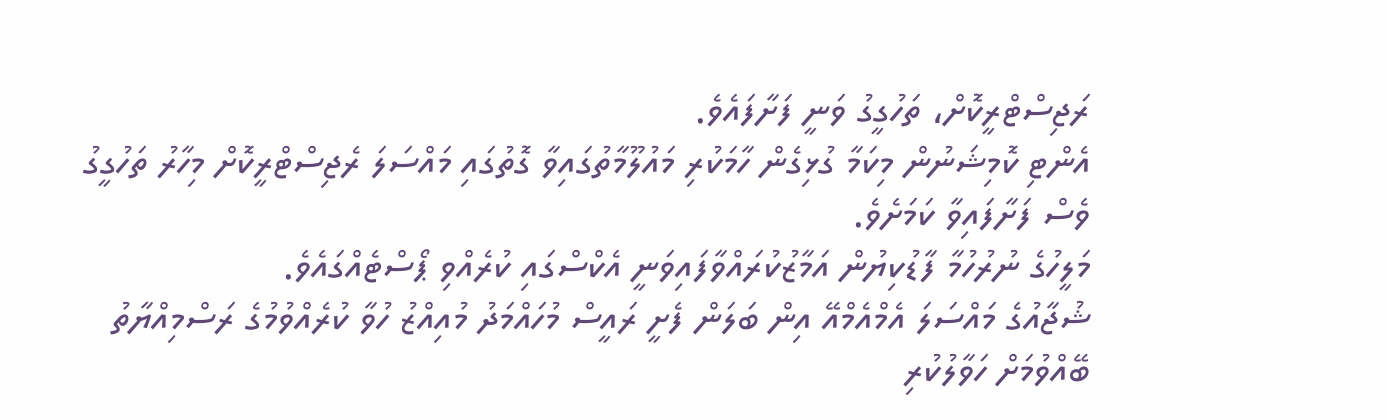ރަޖިސްޓްރީކޮށް، ތަހުގީގު ވަނީ ފަށާފައެވެ.
އެންޓި ކޮމިޝަނުން މިކަމާ ގުޅިގެން ހާމަކުރި މައުލޫމާތުގައިވާ ގޮތުގައި މައްސަލަ ރެޖިސްޓްރީކޮށް މިހާރު ތަހުގީގު ވެސް ފަށާފައިވާ ކަމަށެވެ.
މަލީހުގެ ނުރުހުމާ ފާޑުކިޔުން އަމާޒުކުރައްވާފައިވަނީ އެކްސްގައި ކުރެއްވި ޕޯސްޓެއްގައެވެ.
ޝުޖާއުގެ މައްސަލަ އެމްއެމްއޭ އިން ބަލަން ފެށީ ރައީސް މުހައްމަދު މުއިއްޒު ހުވާ ކުރެއްވުމުގެ ރަސްމިއްޔާތު ބޭއްވުމަށް ހަވާލުކުރި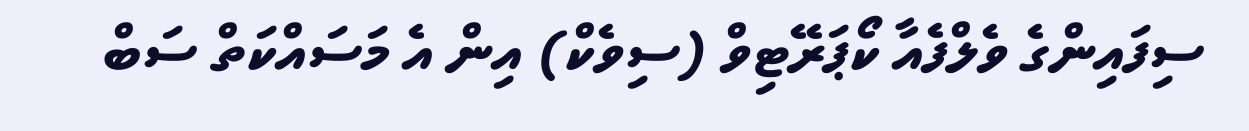ސިފައިންގެ ވެލްފެއާ ކޯޕަރޭޓިވް (ސިވެކް) އިން އެ މަސައްކަތް ސަބް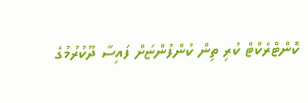ކޮންޓްރެކްޓް ކުރި ތިން ކުންފުންޏަށް ފައިސާ ދޫކުރުމުގެ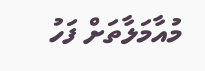މުއާމަލާތަށް ފަހު